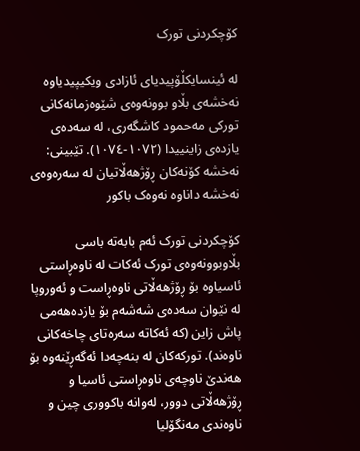کۆچکردنی تورک

لە ئینسایکڵۆپیدیای ئازادی ویکیپیدیاوە
نەخشەی بڵاو بوونەوەی شێوەزمانەکانی تورکی مەحمود کاشگەری، لە سەدەی یازدەی زاینییدا (۱٠۷۲-۱٠۷٤). تێبینی: نەخشە کۆنەکان ڕۆژهەڵاتیان لە سەرەوەی نەخشە داناوە نەوەک باکور

کۆچکردنی تورک ئەم بابەتە باسی بڵاوبوونەوەی تورک ئەکات لە ناوەڕاستی ئاسیاوە بۆ ڕۆژهەڵاتی ناوەڕاست و ئەوروپا لە نێوان سەدەی شەشەم بۆ یازدەهەمی پاش زاین (کە ئەکاتە سەرەتای چاخەکانی ناوەند). تورکەکان لە بنەچەدا ئەگەڕێنەوە بۆ هەندێ ناوچەی ناوەڕاستی ئاسیا و ڕۆژهەڵاتی دوور، لەوانە باکووری چین و ناوەندی مەنگۆلیا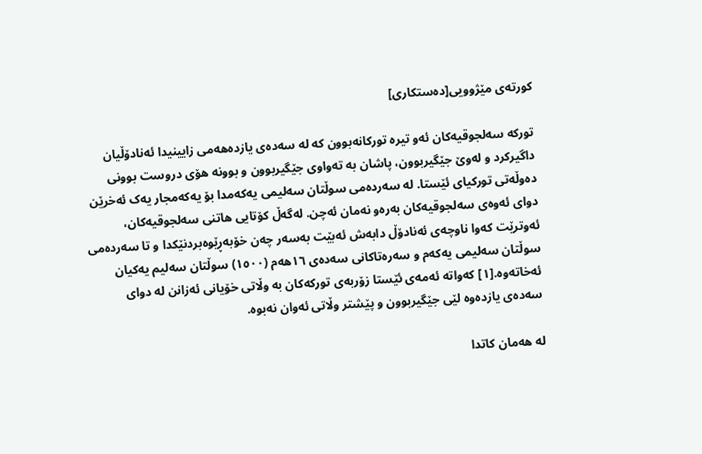کورتەی مێژوویی[دەستکاری]

تورکە سەلجوقیەکان ئەو تیرە تورکانەبوون کە لە سەدەی یازدەهەمی زایینیدا ئەنادۆڵیان داگیرکرد و لەوێ جێگیربوون، پاشان بە تەواوی جێگیربوون و بوونە هۆی دروست بوونی دەوڵەتی تورکیای ئێستا. لە سەردەمی سوڵتان سەلیمی یەکەمدا بۆ یەکەمجار یەک ئەخرێن دوای ئەوەی سەلجوقیەکان بەرەو نەمان ئەچن. لەگەڵ کۆتایی هاتنی سەلجوقیەکان، ئەوترێت کەوا ناوچەی ئەنادۆڵ دابەش ئەبێت بەسەر چەن خۆبەڕێوەبردنێکدا و تا سەردەمی سوڵتان سەلیمی یەکەم و سەرەتاکانی سەدەی ۱٦هەم (١٥٠٠) سوڵتان سەلیم یەکیان ئەخاتەوە.[١] کەواتە ئەمەی ئێستا زۆربەی تورکەکان بە وڵاتی خۆیانی ئەزانن لە دوای سەدەی یازدەوە لێی جێگیربوون و پێشتر وڵاتی ئەوان نەبوە.

لە هەمان کاتدا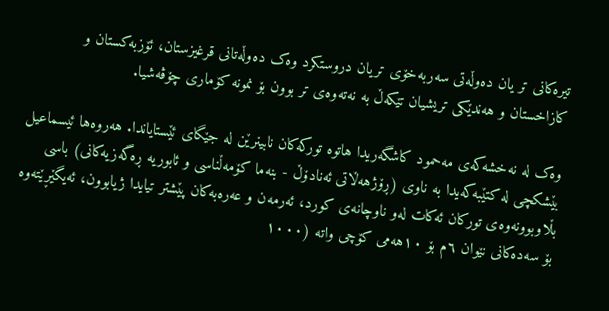تیرەکانی تر یان دەوڵەتی سەربەخۆی تریان دروستکرد وەک دەوڵەتانی قرغیزستان، ئۆزبەکستان و کازاخستان و هەندێکی تریشیان تێکەڵ بە نەتەوەی تر بوون بۆ نمونە کۆماری چۆڤەشیا.

وەک لە نەخشەکەی مەحمود کاشگەریدا هاتوە تورکەکان نابینرێن لە جێگای ئێستایاندا. هەروەها ئیسماعیل بێشکچی لە کتێبەکەیدا بە ناوی (ڕۆژهەڵاتی ئەنادۆڵ - بنەما کۆمەڵناسی و ئابوریە ڕەگەزیەکانی) باسی بڵاوبوونەوەی تورکان ئەکات لەو ناوچانەی کورد، ئەرمەن و عەرەبەکان پێشتر تیایدا ژیابوون، ئەیگێڕێتەوە بۆ سەدەکانی نێوان ٦م بۆ ۱٠هەمی کۆچی واتە (۱٠٠٠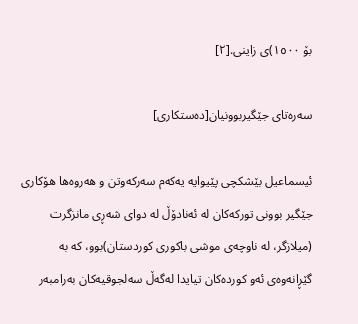بۆ ۱٥٠٠)ی زاینی.[٢]

سەرەتای جێگیربوونیان[دەستکاری]

ئیسماعیل بێشکچی پێیوایە یەکەم سەرکەوتن و هەروەها هۆکاری جێگیر بوونی تورکەکان لە ئەنادۆڵ لە دوای شەڕی مانزگرت (میلازگر، لە ناوچەی موشی باکوری کوردستان)بوو، کە بە گێڕانەوەی ئەو کوردەکان تیایدا لەگەڵ سەلجوقیەکان بەرامبەر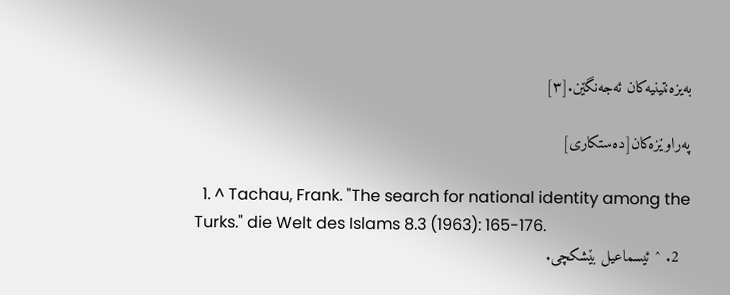بەیزەنتینیەکان ئەجەنگێن.[٣]

پەراوێزەکان[دەستکاری]

  1. ^ Tachau, Frank. "The search for national identity among the Turks." die Welt des Islams 8.3 (1963): 165-176.
  2. ^ ئیسماعیل بێشکچی.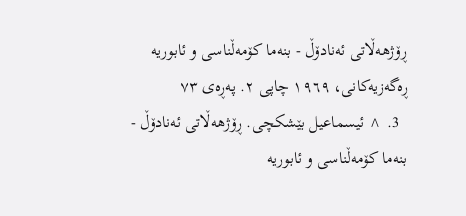ڕۆژهەڵاتی ئەنادۆڵ - بنەما کۆمەڵناسی و ئابوریە ڕەگەزیەکانی، ۱۹٦۹ چاپی ۲. پەڕەی ۷۳
  3. ^ ئیسماعیل بێشکچی. ڕۆژهەڵاتی ئەنادۆڵ - بنەما کۆمەڵناسی و ئابوریە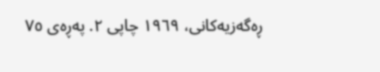ڕەگەزیەکانی، ۱۹٦۹ چاپی ۲. پەڕەی ۷٥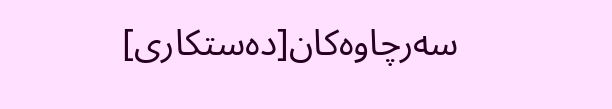سەرچاوەکان[دەستکاری]